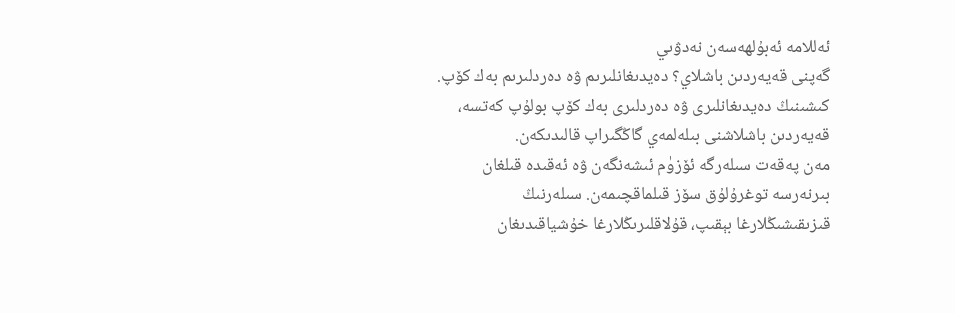ئەللامە ئەبۇلھەسەن نەدۋىي
گەپنى قەيەردىن باشلاي؟ دەيدىغانلىرىم ۋە دەردلىرىم بەك كۆپ. كىشىنىڭ دەيدىغانلىرى ۋە دەردلىرى بەك كۆپ بولۇپ كەتسە، قەيەردىن باشلاشنى بىلەلمەي گاڭگىراپ قالىدىكەن.
مەن پەقەت سىلەرگە ئۆزۈم ئىشەنگەن ۋە ئەقىدە قىلغان بىرنەرسە توغرۇلۇق سۆز قىلماقچىمەن. سىلەرنىڭ قىزىقىشىڭلارغا بېقىپ، قۇلاقلىرىڭلارغا خۇشياقىدىغان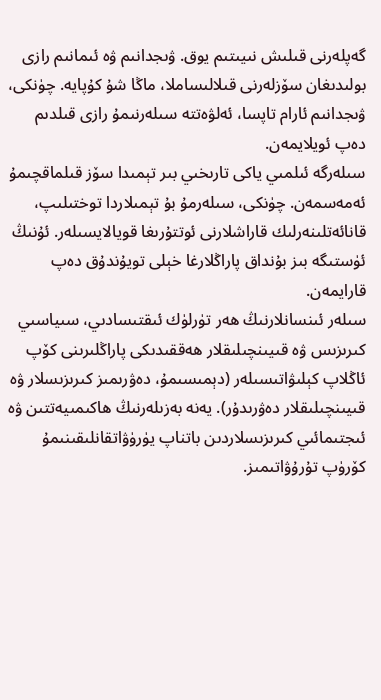گەپلەرنى قىلىش نىيىتىم يوق. ۋىجدانىم ۋە ئىمانىم رازى بولىدىغان سۆزلەرنى قىلالىساملا، ماڭا شۇ كۇپايە. چۈنكى، ۋىجدانىم ئارام تاپسا، ئەلۋەتتە سىلەرنىمۇ رازى قىلدىم دەپ ئويلايمەن.
سىلەرگە ئىلمىي ياكى تارىخىي بىر تېمىدا سۆز قىلماقچىمۇ ئەمەسمەن. چۈنكى، سىلەرمۇ بۇ تېمىلاردا توختىلىپ، قانائەتلىنەرلىك قاراشلارنى ئوتتۇرىغا قويالايسىلەر. ئۇنىڭ ئۈستىگە بىز بۇنداق پاراڭلارغا خېلى تويۇندۇق دەپ قارايمەن.
سىلەر ئىنسانلارنىڭ ھەر تۈرلۈك ئىقتىسادىي، سىياسىي كىرىزىس ۋە قىيىنچىلىقلار ھەققىدىكى پاراڭلىرىنى كۆپ ئاڭلاپ كېلىۋاتىسىلەر (دېمىسىمۇ، دەۋرىمىز كىرىزىسلار ۋە قىيىنچىلىقلار دەۋرىدۇر). يەنە بەزىلەرنىڭ ھاكىمىيەتتىن ۋە ئىجتىمائىي كىرىزىسلاردىن باتناپ يۈرۈۋاتقانلىقىنىمۇ كۆرۈپ تۇرۇۋاتىمىز.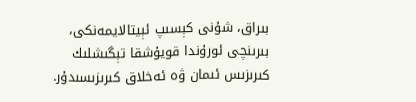بىراق، شۇنى كېسىپ ئېيتالايمەنكى، بىرىنچى ئورۇندا قويۇشقا تېگىشلىك كىرىزىس ئىمان ۋە ئەخلاق كىرىزىسىدۇر.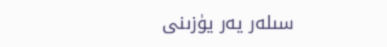سىلەر يەر يۈزىنى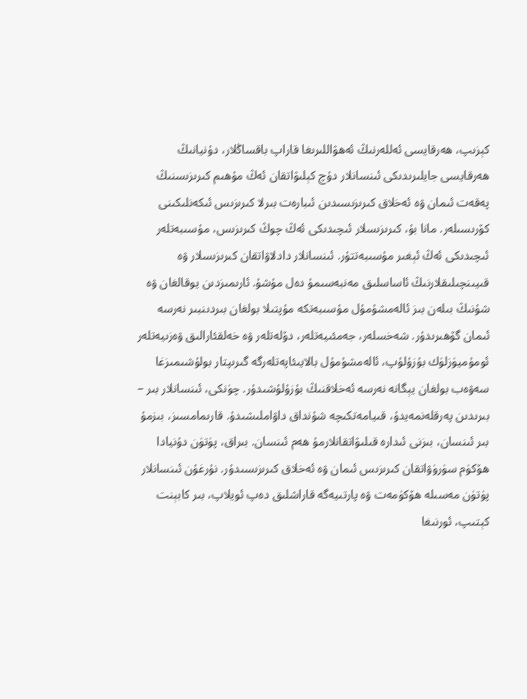كېزىپ، ھەرقايسى ئەللەرنىڭ ئەھۋاللىرىغا قاراپ باقساڭلار، دۇنيانىڭ ھەرقايسى جايلىرىدىكى ئىنسانلار دۇچ كېلىۋاتقان ئەڭ مۇھىم كىرىزىسنىڭ پەقەت ئىمان ۋە ئەخلاق كىرىزىسىدىن ئىبارەت بىرلا كىرىزىس ئىكەنلىكىنى كۆرىسىلەر. مانا بۇ، كىرىزىسلار ئىچىدىكى ئەڭ چوڭ كىرىزىس، مۇسىبەتلەر ئىچىدىكى ئەڭ ئېغىر مۇسىبەتتۇر. ئىنسانلار دادلاۋاتقان كىرىزىسلار ۋە قىيىنچىلىقلارنىڭ ئاساسلىق مەنبەسىمۇ دەل مۇشۇ. ئارىمىزدىن يوقالغان ۋە شۇنىڭ بىلەن بىز ئالەمشۇمۇل مۇسىبەتكە مۇپتىلا بولغان بىردىنبىر نەرسە ئىمان گۆھىرىدۇر. شەخسلەر، جەمئىيەتلەر، دۆلەتلەر ۋە خەلقئارالىق ۋەزىيەتلەر ئومۇميۈزلۈك بۇزۇلۇپ، ئالەمشۇمۇل بالايىئاپەتلەرگە گىرىپتار بولۇشىمىزغا سەۋەب بولغان يېگانە نەرسە ئەخلاقنىڭ بۇزۇلۇشىدۇر. چۈنكى، ئىنسانلار بىر – بىرىدىن پەرقلەنمەيدۇ، قىيامەتكىچە شۇنداق داۋاملىشىدۇ. قارىمامسىز، بىزمۇ بىر ئىنسان، بىزنى ئىدارە قىلىۋاتقانلارمۇ ھەم ئىنسان. بىراق، پۈتۈن دۇنيادا ھۆكۈم سۈرۈۋاتقان كىرىزىس ئىمان ۋە ئەخلاق كىرىزىسىدۇر. نۇرغۇن ئىنسانلار پۈتۈن مەسىلە ھۆكۈمەت ۋە پارتىيەگە قاراشلىق دەپ ئويلاپ، بىر كابېنت كېتىپ، ئورنىغا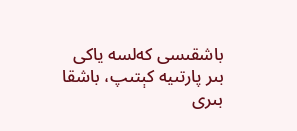باشقىسى كەلسە ياكى بىر پارتىيە كېتىپ، باشقا بىرى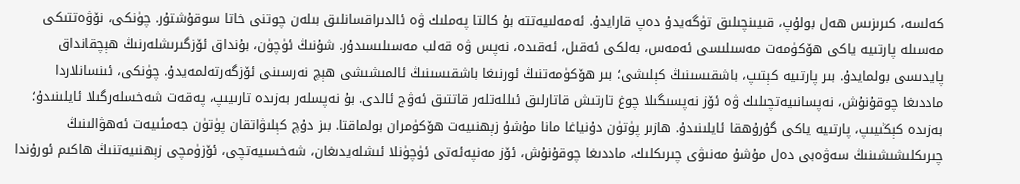كەلسە، كىرىزىس ھەل بولۇپ، قىيىنچىلىق تۈگەيدۇ دەپ قارايدۇ. ئەمەلىيەتتە بۇ كالتا پەملىك ۋە ئالدىراقسانلىق بىلەن چوتنى خاتا سوقۇشتۇر. چۈنكى، نۆۋەتتىكى مەسىلە پارتىيە ياكى ھۆكۈمەت مەسىلىسى ئەمەس، بەلكى ئەقىل، ئەقىدە، نەپس ۋە قەلب مەسىلىسىدۇر. شۇنىڭ ئۈچۈن، بۇنداق ئۆزگىرىشلەرنىڭ ھېچقانداق پايدىسى بولمايدۇ. بىر پارتىيە كېتىپ، باشقىسىنىڭ كېلىشى؛ بىر ھۆكۈمەتنىڭ ئورنىغا باشقىسىنىڭ ئالمىشىشى ھېچ نەرسىنى ئۆزگەرتەلمەيدۇ. چۈنكى، ئىنسانلاردا ماددىغا چوقۇنۇش، نەپسانىيەتچىلىك ۋە ئۆز نەپسىگىلا چوغ تارتىش قاتارلىق ئىللەتلەر قاتتىق ئەۋج ئالدى. بۇ نەپسلەر بەزىدە تارىيىپ، پەقەت شەخسلەرگىلا ئايلىنىدۇ؛ بەزىدە كېڭىيىپ، پارتىيە ياكى گۇرۇھقا ئايلىنىدۇ. ھازىر پۈتۈن دۇنياغا مانا مۇشۇ زېھنىيەت ھۆكۈمران بولماقتا. بىز دۇچ كېلىۋاتقان پۈتۈن جەمئىيەت ئەھۋالىنىڭ چىرىكلىشىشىنىڭ سەۋەبى دەل مۇشۇ مەنىۋى چىرىكلىك، ماددىغا چوقۇنۇش، ئۆز مەنپەئەتى ئۈچۈنلا ئىشلەيدىغان، شەخسىيەتچى، ئۆزۈمچى زېھنىيەتنىڭ ھاكىم ئورۇندا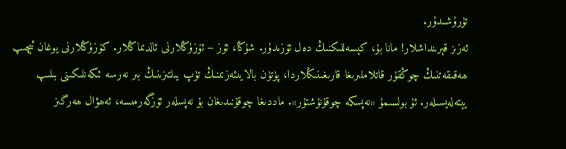تۇرۇشىدۇر.
ئەزىز قېرىنداشلار! مانا بۇ، كېسەللىكنىڭ دەل ئۆزىدۇر. شۇڭا، ئۆز – ئۆزۈڭلارنى ئالدىماڭلار. كۆزۈڭلارنى يوغان ئېچىپ ھەقىقەتنىڭ چوڭقۇر قاتلاملىرىغا قارىغىنىڭلاردا، پۈتۈن بالايىئەزىمنىڭ تۈپ يىلتىزىنىڭ بىر نەرسە ئىكەنلىكىنى بىلىپ يېتەلەيسىلەر. ئۇ بولسىمۇ «نەپسكە چوقۇنۇشتۇر». ماددىغا چوقۇنىدىغان بۇ نەپسلەر ئۆزگەرمىسە، ئەھۋال ھەرگىز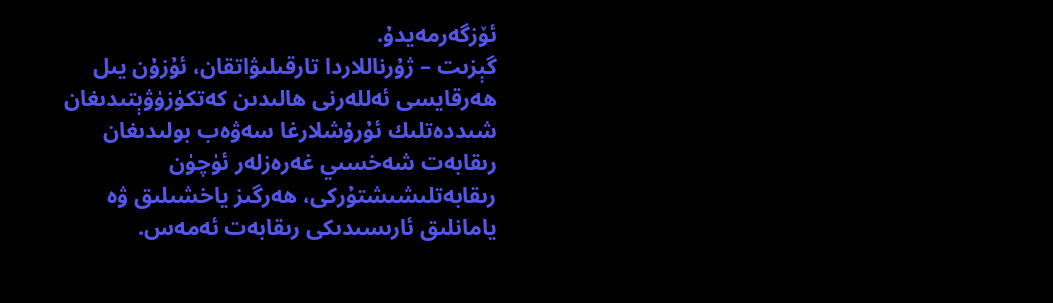ئۆزگەرمەيدۇ.
گېزىت – ژۇرناللاردا تارقىلىۋاتقان، ئۇزۇن يىل ھەرقايسى ئەللەرنى ھالىدىن كەتكۈزۈۋېتىدىغان شىددەتلىك ئۇرۇشلارغا سەۋەب بولىدىغان رىقابەت شەخسىي غەرەزلەر ئۈچۈن رىقابەتلىشىشتۇركى، ھەرگىز ياخشىلىق ۋە يامانلىق ئارىسىدىكى رىقابەت ئەمەس.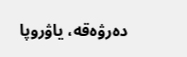دەرۋەقە، ياۋروپا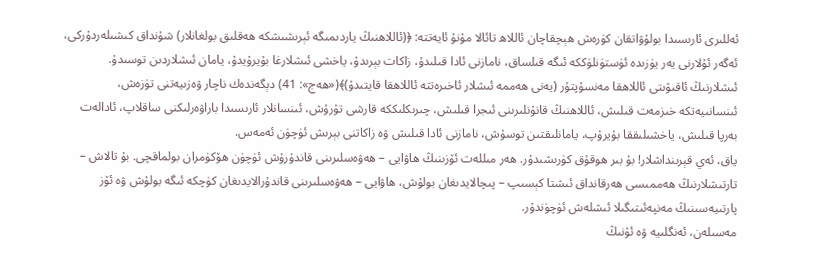ئەللىرى ئارىسىدا بولۇۋاتقان كۈرەش ھېچقاچان ئاللاھ تائالا مۇنۇ ئايەتتە: ﴿(ئاللاھنىڭ ياردىمىگە ئېرىشىشكە ھەقلىق بولغانلار) شۇنداق كىشىلەردۇركى، ئەگەر ئۇلارنى يەر يۈزىدە ئۈستۈنلۈككە ئىگە قىلساق، نامازنى ئادا قىلىدۇ، زاكات بېرىدۇ، ياخشى ئىشلارغا بۇيرۇيدۇ، يامان ئىشلاردىن توسىدۇ. ئىشلارنىڭ ئاقىۋىتى ئاللاھقا مەنسۇپتۇر (يەنى ھەممە ئىشلار ئاخىرەتتە ئاللاھقا قايتىدۇ)﴾(«ھەج»: 41) دېگەندەك ناچار ۋەزىيەتنى تۈزەش، ئىنسانىيەتكە خىزمەت قىلىش، ئاللاھنىڭ قانۇنلىرىنى ئىجرا قىلىش، چىرىكلىككە قارشى تۇرۇش، ئىنسانلار ئارىسىدا باراۋەرلىكنى ساقلاپ، ئادالەت بەرپا قىلىش، ياخشىلىققا بۇيرۇپ، يامانلىقتىن توسۇش، نامازنى ئادا قىلىش ۋە زاكاتنى بېرىش ئۈچۈن ئەمەس.
ياق، ئەي قېرىنداشلار! بۇ بىر ھوقۇق كۈرىشىدۇر. ھەر مىللەت ئۆزىنىڭ ھاۋايى – ھەۋەسلىرىنى قاندۇرۇش ئۈچۈن ھۆكۈمران بولماقچى. بۇ تالاش – تارتىشلارنىڭ ھەممىسى ھەرقانداق ئىشتا كېسىپ – پىچالايدىغان بولۇش، ھاۋايى – ھەۋەسلىرىنى قاندۇرالايدىغان كۈچكە ئىگە بولۇش ۋە ئۆز پارتىيەسىنىڭ مەنپەئىتىگىلا ئىشلەش ئۈچۈندۇر.
مەسىلەن، ئەنگلىيە ۋە ئۇنىڭ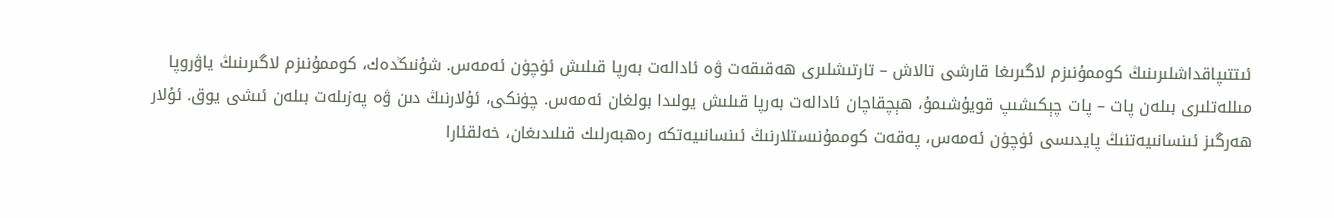ئىتتىپاقداشلىرىنىڭ كوممۇنىزم لاگىرىغا قارشى تالاش – تارتىشلىرى ھەقىقەت ۋە ئادالەت بەرپا قىلىش ئۈچۈن ئەمەس. شۇنىڭدەك، كوممۇنىزم لاگىرىنىڭ ياۋروپا مىللەتلىرى بىلەن پات – پات چېكىشىپ قويۇشىمۇ، ھېچقاچان ئادالەت بەرپا قىلىش يولىدا بولغان ئەمەس. چۈنكى، ئۇلارنىڭ دىن ۋە پەزىلەت بىلەن ئىشى يوق. ئۇلار ھەرگىز ئىنسانىيەتنىڭ پايدىسى ئۈچۈن ئەمەس، پەقەت كوممۇنىستلارنىڭ ئىنسانىيەتكە رەھبەرلىك قىلىدىغان، خەلقئارا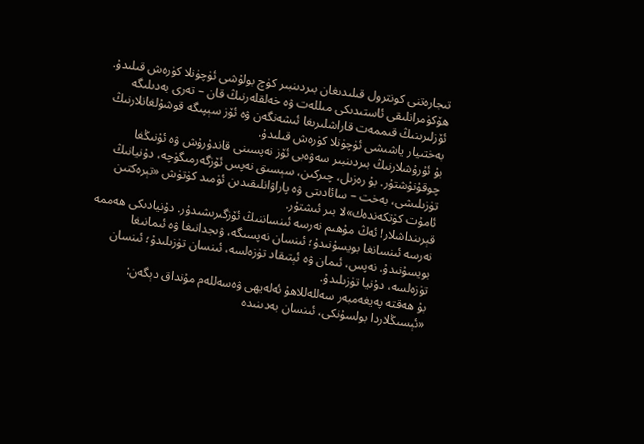تىجارەتنى كونترول قىلىدىغان بىردىنبىر كۈچ بولۇشى ئۈچۈنلا كۈرەش قىلىدۇ. ھۆكۈمرانلىقى ئاستىدىكى مىللەت ۋە خەلقلەرنىڭ قان – تەرى بەدىلىگە ئۆزلىرىنىڭ قىممەت قاراشلىرىغا ئىشەنگەن ۋە ئۆز سېپىگە قوشۇلغانلارنىڭ بەختىيار ياشىشى ئۈچۈنلا كۈرەش قىلىدۇ.
بۇ ئۇرۇشلارنىڭ بىردىنبىر سەۋەبى ئۆز نەپسىنى قاندۇرۇش ۋە ئۇنىڭغا چوقۇنۇشتۇر. بۇ رەزىل، چىركىن، سېسىق نەپس ئۆزگەرمىگۈچە، دۇنيانىڭ تۈزىلىشى، بەخت – سائادىتى ۋە پاراۋانلىقىدىن ئۈمىد كۈتۈش «تېرەكتىن ئامۇت كۈتكەندەك»لا بىر ئىشتۇر.
قېرىنداشلار! ئەڭ مۇھىم نەرسە ئىنساننىڭ ئۆزگىرىشىدۇر. دۇنيادىكى ھەممە نەرسە ئىنسانغا بويسۇنىدۇ؛ ئىنسان نەپسىگە، ۋىجدانىغا ۋە ئىمانىغا بويسۇنىدۇ. نەپس، ئىمان ۋە ئېتىقاد تۈزەلسە، ئىنسان تۈزىلىدۇ؛ ئىنسان تۈزەلسە، دۇنيا تۈزىلىدۇ.
بۇ ھەقتە پەيغەمبەر سەللەللاھۇ ئەلەيھى ۋەسەللەم مۇنداق دېگەن: «ئېسىڭلاردا بولسۇنكى، ئىنسان بەدىنىدە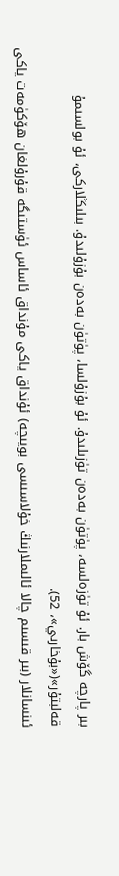بىر پارچە گۆش بار. ئۇ تۈزەلسە، پۈتۈن بەدەن تۈزىلىدۇ. ئۇ بۇزۇلسا، پۈتۈن بەدەن بۇزۇلىدۇ. بىلىڭلاركى، ئۇ بولسىمۇ قەلبتۇر»(«بۇخارىي»، 52).
ئىنسانلار (بىر قىسىم چالا ئالىملارنىڭ خۇلاسىسى بويىچە) ئۇنداق ياكى مۇنداق ئاساس ئۈستىگە قۇرۇلغان ھۆكۈمەت ياكى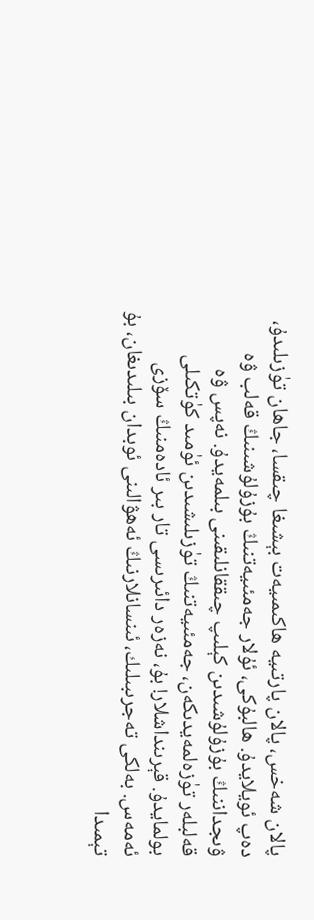پالان شەخس، پالان پارتىيە ھاكىمىيەت بېشىغا چىقسا، جاھان تۈزىلىدۇ، دەپ ئويلايدۇ. ھالبۇكى، ئۇلار جەمئىيەتنىڭ بۇزۇلۇشىنىڭ قەلب ۋە ۋىجداننىڭ بۇزۇلۇشىدىن كېلىپ چىققانلىقىنى بىلمەيدۇ. نەپس ۋە قەلبلەر تۈزەلمەيدىكەن، جەمئىيەتنىڭ تۈزىلىشىدىن ئۈمىد كۈتكىلى بولمايدۇ. قېرىنداشلار! بۇ، نەزەر دائىرىسى تار بىر ئادەمنىڭ سۆزى ئەمەس. بەلكى تەجرىبىلىك، ئىنسانلارنىڭ ئەھۋالىنى ئوبدان بىلىدىغان، بۇ تېمىدا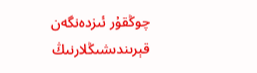چوڭقۇر ئىزدەنگەن قېرىندىشىڭلارنىڭ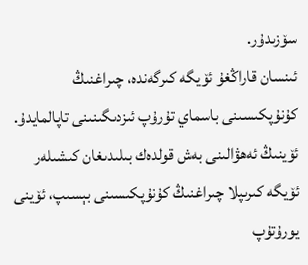سۆزىدۇر.
ئىنسان قاراڭغۇ ئۆيگە كىرگەندە، چىراغنىڭ كۇنۇپكىسىنى باسماي تۇرۇپ ئىزدىگىنىنى تاپالمايدۇ. ئۆينىڭ ئەھۋالىنى بەش قولدەك بىلىدىغان كىشىلەر ئۆيگە كىرىپلا چىراغنىڭ كۇنۇپكىسىنى بېسىپ، ئۆينى يورۇتۇپ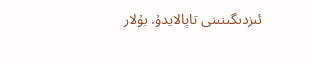ئىزدىگىنىنى تاپالايدۇ. بۇلار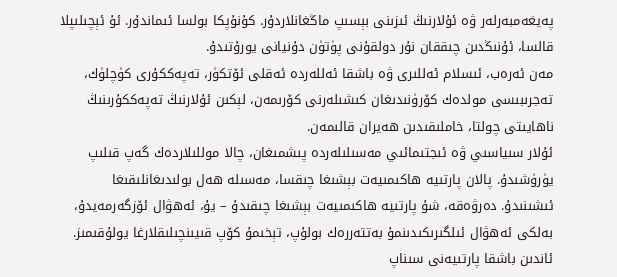پەيغەمبەرلەر ۋە ئۇلارنىڭ ئىزىنى بېسىپ ماڭغانلاردۇر. كۇنۇپكا بولسا ئىماندۇر. ئۇ ئېچىلىپلا قالسا، ئۇنىڭدىن چىققان نۇر دولقۇنى پۈتۈن دۇنيانى يورۇتىدۇ.
مەن ئەرەب، ئىسلام ئەللىرى ۋە باشقا ئەللەردە ئەقلى ئۆتكۈر، تەپەككۇرى كۈچلۈك، تەجرىبىسى مولدەك كۆرۈنىدىغان كىشىلەرنى كۆرىمەن، لېكىن ئۇلارنىڭ تەپەككۇرىنىڭ ناھايىتى چولتا، خاملىقىدىن ھەيران قالىمەن.
ئۇلار سىياسىي ۋە ئىجتىمائىي مەسىلىلەردە پىشمىغان، چالا موللىلاردەك گەپ قىلىپ يۈرۈشىدۇ. پالان پارتىيە ھاكىمىيەت بېشىغا چىقسا، مەسىلە ھەل بولىدىغانلىقىغا ئىشىنىدۇ. دەرۋەقە، شۇ پارتىيە ھاكىمىيەت بېشىغا چىقىدۇ – يۇ، ئەھۋال ئۆزگەرمەيدۇ، بەلكى ئەھۋال ئىلگىرىكىدىنمۇ بەتتەررەك بولۇپ، تېخىمۇ كۆپ قىيىنچىلىقلارغا يولۇقىمىز. ئاندىن باشقا پارتىيەنى سىناپ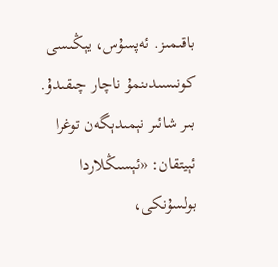باقىمىز. ئەپسۇس، يېڭىسى كونىسىدىنمۇ ناچار چىقىدۇ.
بىر شائىر نېمىدېگەن توغرا ئېيتقان: «ئېسىڭلاردا بولسۇنكى،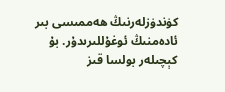كۈندۈزلەرنىڭ ھەممىسى بىر ئادەمنىڭ ئوغۇللىرىدۇر. بۇ كېچىلەر بولسا قىز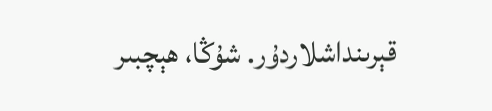قېرىنداشلاردۇر. شۇڭا، ھېچبىر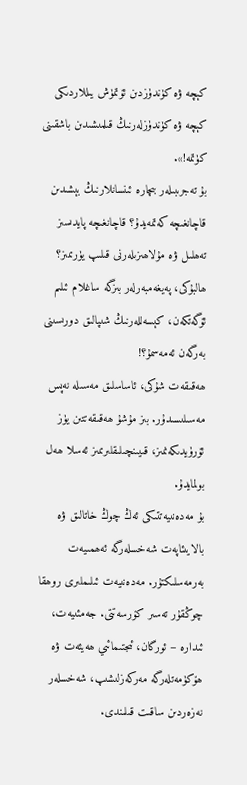كېچە ۋە كۈندۈزدىن ئۆتمۈش يىللاردىكى كېچە ۋە كۈندۈزلەرنىڭ قىلمىشىدىن باشقىنى كۈتمە!».
بۇ تەجرىبىلەر بىچارە ئىنسانلارنىڭ بېشىدىن قاچانغىچە كەتمەيدۇ؟ قاچانغىچە پايدىسىز تەھلىل ۋە مۇلاھىزىلەرنى قىلىپ يۈرىمىز؟ ھالبۇكى، پەيغەمبەرلەر بىزگە ساغلام ئىلىم ئۆگەتكەن، كېسەللەرنىڭ شىپالىق دورىسىنى بەرگەن ئەمەسمۇ؟!
ھەقىقەت شۇكى، ئاساسلىق مەسىلە نەپس مەسىلىسىدۇر. بىز مۇشۇ ھەقىقەتتىن يۈز ئۆرۈيدىكەنمىز، قىيىنچىلىقلىرىمىز ئەسلا ھەل بولمايدۇ.
بۇ مەدەنىيەتتىكى ئەڭ چوڭ خاتالىق ۋە بالايىئاپەت شەخسلەرگە ئەھمىيەت بەرمەسلىكتۇر. مەدەنىيەت ئىلىملىرى روھقا چوڭقۇر تەسىر كۆرسەتتى. جەمئىيەت، ئىدارە – ئورگان، ئىجتىمائىي ھەيئەت ۋە ھۆكۈمەتلەرگە مەركەزلىشىپ، شەخسلەر نەزەردىن ساقىت قىلىندى.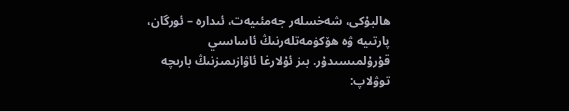ھالبۇكى، شەخسلەر جەمئىيەت، ئىدارە – ئورگان، پارتىيە ۋە ھۆكۈمەتلەرنىڭ ئاساسىي قۇرۇلمىسىدۇر. بىز ئۇلارغا ئاۋازىمىزنىڭ بارىچە توۋلاپ: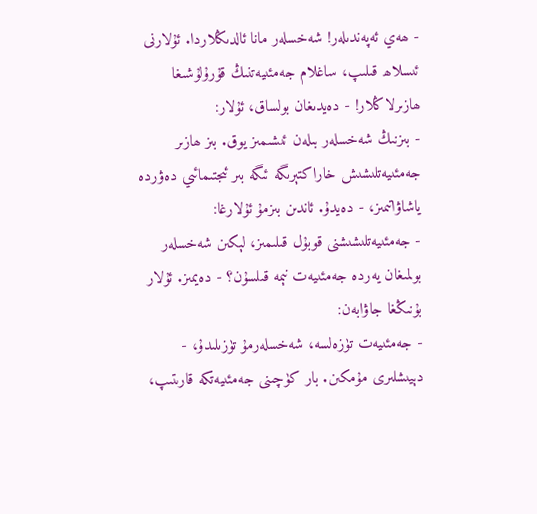‐ ھەي ئەپەندىلەر! شەخسلەر مانا ئالدىڭلاردا. ئۇلارنى ئىسلاھ قىلىپ، ساغلام جەمئىيەتنىڭ قۇرۇلۇشىغا ھازىرلاڭلار! ‐ دەيدىغان بولساق، ئۇلار:
‐ بىزنىڭ شەخسلەر بىلەن ئىشىمىز يوق. بىز ھازىر جەمئىيەتلىشىش خاراكتېرىگە ئىگە بىر ئىجتىمائىي دەۋردە ياشاۋاتىمىز، ‐ دەيدۇ. ئاندىن بىزمۇ ئۇلارغا:
‐ جەمئىيەتلىشىشنى قوبۇل قىلىمىز، لېكىن شەخسلەر بولمىغان يەردە جەمئىيەت نېمە قىلسۇن؟ ‐ دەيمىز. ئۇلار بۇنىڭغا جاۋابەن:
‐ جەمئىيەت تۈزەلسە، شەخسلەرمۇ تۈزىلىدۇ، ‐ دېيىشلىرى مۇمكىن. بار كۈچىنى جەمئىيەتكە قارىتىپ،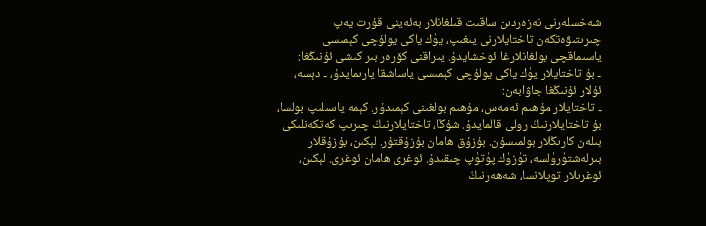شەخسلەرنى نەزەردىن ساقىت قىلغانلار بەئەينى قۇرت يەپ چىرىتىۋەتكەن تاختايلارنى يىغىپ، يۈك ياكى يولۇچى كېمىسى ياسىماقچى بولغانلارغا ئوخشايدۇ. يىراقنى كۆرەر بىر كىشى ئۇنىڭغا:
‐ بۇ تاختايلار يۈك ياكى يولۇچى كېمىسى ياساشقا يارىمايدۇ، ‐ دېسە، ئۇلار ئۇنىڭغا جاۋابەن:
‐ تاختايلار مۇھىم ئەمەس، مۇھىم بولغىنى كېمىدۇر. كېمە ياسىلىپ بولسا، بۇ تاختايلارنىڭ رولى قالمايدۇ. شۇڭا، تاختايلارنىڭ چىرىپ كەتكەنلىكى بىلەن كارىڭلار بولمىسۇن. بۇزۇق ھامان بۇزۇقتۇر. لېكىن، بۇزۇقلار بىرلەشتۈرۈلسە، تۈزۈك پۈتۈپ چىقىدۇ. ئوغرى ھامان ئوغرى. لېكىن، ئوغرىلار توپلانسا، شەھەرنىڭ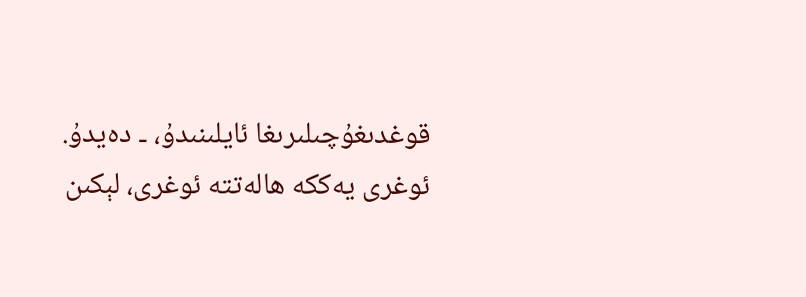قوغدىغۇچىلىرىغا ئايلىنىدۇ، ‐ دەيدۇ.
ئوغرى يەككە ھالەتتە ئوغرى، لېكىن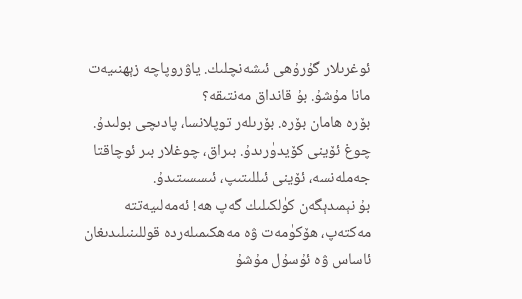ئوغرىلار گۇرۇھى ئىشەنچلىك. ياۋروپاچە زېھنىيەت مانا مۇشۇ. بۇ قانداق مەنتىقە؟
بۆرە ھامان بۆرە. بۆرىلەر توپلانسا، پادىچى بولىدۇ. چوغ ئۆينى كۆيدۈرىدۇ. بىراق، چوغلار بىر ئوچاقتا جەملەنسە، ئۆينى ئىللىتىپ، ئىسسىتىدۇ.
بۇ نېمىدېگەن كۈلكىلىك گەپ ھە! ئەمەلىيەتتە مەكتەپ، ھۆكۈمەت ۋە مەھكىمىلەردە قوللىنىلىدىغان ئاساس ۋە ئۇسۇل مۇشۇ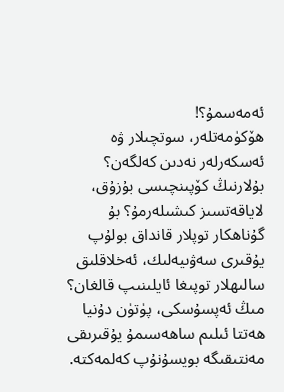ئەمەسمۇ؟!
ھۆكۈمەتلەر، سوتچىلار ۋە ئەسكەرلەر نەدىن كەلگەن؟ بۇلارنىڭ كۆپىنچىسى بۇزۇق، لاياقەتسىز كىشىلەرمۇ؟ بۇ گۇناھكار توپلار قانداق بولۇپ يۇقىرى سەۋىيەلىك، ئەخلاقلىق سالىھلار توپىغا ئايلىنىپ قالغان؟
مىڭ ئەپسۇسكى، پۈتۈن دۇنيا ھەتتا ئىلىم ساھەسىمۇ يۇقىرىقى مەنتىقىگە بويسۇنۇپ كەلمەكتە.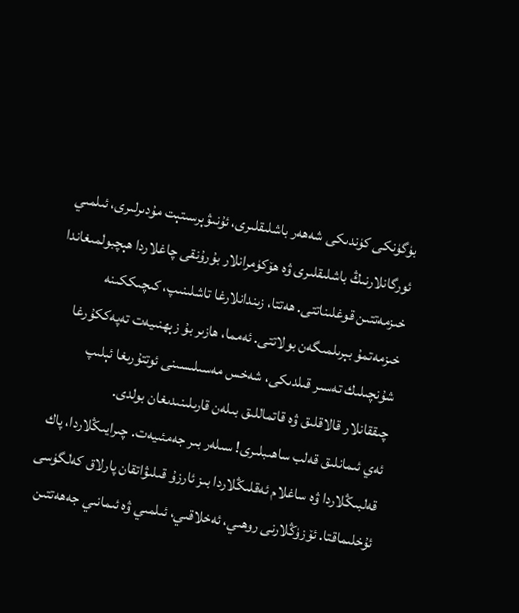بۈگۈنكى كۈندىكى شەھەر باشلىقلىرى، ئۇنىۋېرسىتېت مۇدىرلىرى، ئىلمىي ئورگانلارنىڭ باشلىقلىرى ۋە ھۆكۈمرانلار بۇرۇنقى چاغلاردا ھېچبولمىغاندا خىزمەتتىن قوغلىناتتى. ھەتتا، زىندانلارغا تاشلىنىپ، كىچىككىنە خىزمەتمۇ بېرىلمىگەن بولاتتى. ئەمما، ھازىر بۇ زېھنىيەت تەپەككۇرغا شۇنچىلىك تەسىر قىلدىكى، شەخس مەسىلىسىنى ئوتتۇرىغا ئېلىپ چىققانلار قالاقلىق ۋە قاتماللىق بىلەن قارىلىنىدىغان بولدى.
ئەي ئىمانلىق قەلب ساھىبلىرى! سىلەر بىر جەمئىيەت. چىرايىڭلاردا، پاك قەلبىڭلاردا ۋە ساغلام ئەقلىڭلاردا بىز ئارزۇ قىلىۋاتقان پارلاق كەلگۈسى ئۇخلىماقتا. ئۆزۈڭلارنى روھىي، ئەخلاقىي، ئىلمىي ۋە ئىمانىي جەھەتتىن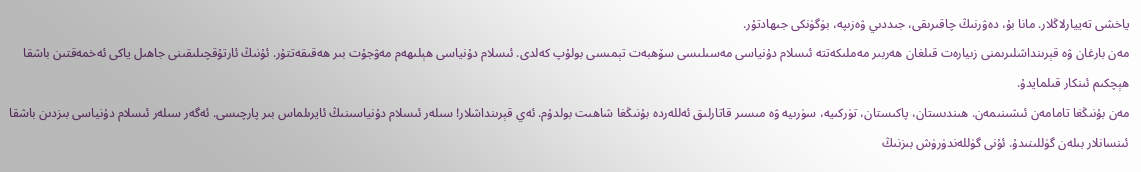ياخشى تەييارلاڭلار. مانا بۇ، دەۋرنىڭ چاقىرىقى، جىددىي ۋەزىپە، بۈگۈنكى جىھادتۇر.
مەن بارغان ۋە قېرىنداشلىرىمنى زىيارەت قىلغان ھەربىر مەملىكەتتە ئىسلام دۇنياسى مەسىلىسى سۆھبەت تېمىسى بولۇپ كەلدى. ئىسلام دۇنياسى ھېلىھەم مەۋجۇت بىر ھەقىقەتتۇر. ئۇنىڭ ئارتۇقچىلىقىنى جاھىل ياكى ئەخمەقتىن باشقا ھېچكىم ئىنكار قىلمايدۇ.
مەن بۇنىڭغا تامامەن ئىشىنىمەن. ھىندىستان، پاكىستان، تۈركىيە، سۈرىيە ۋە مىسىر قاتارلىق ئەللەردە بۇنىڭغا شاھىت بولدۇم. ئەي قېرىنداشلار! سىلەر ئىسلام دۇنياسىنىڭ ئايرىلماس بىر پارچىسى. ئەگەر سىلەر ئىسلام دۇنياسى بىزدىن باشقا ئىنسانلار بىلەن گۈللىنىدۇ. ئۇنى گۈللەندۈرۈش بىزنىڭ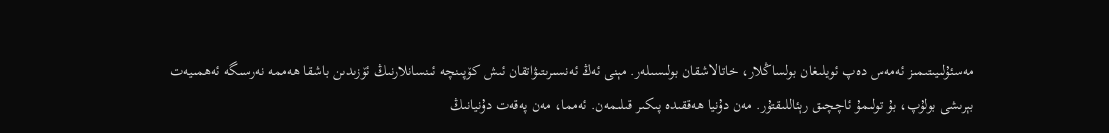مەسئۇلىيىتىمىز ئەمەس دەپ ئويلىغان بولساڭلار، خاتالاشقان بولىسىلەر. مېنى ئەڭ ئەنسىرىتىۋاتقان ئىش كۆپىنچە ئىنسانلارنىڭ ئۆزىدىن باشقا ھەممە نەرسىگە ئەھمىيەت بېرىشى بولۇپ، بۇ تولىمۇ ئاچچىق رېئاللىقتۇر. مەن دۇنيا ھەققىدە پىكىر قىلىمەن. ئەمما، مەن پەقەت دۇنيانىڭ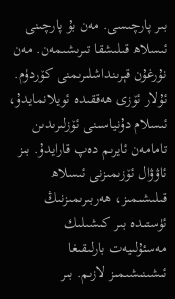بىر پارچىسى. مەن بۇ پارچىنى ئىسلاھ قىلىشقا تىرىشىمەن. مەن نۇرغۇن قېرىنداشلىرىمنى كۆردۈم. ئۇلار ئۆزى ھەققىدە ئويلانمايدۇ، ئىسلام دۇنياسىنى ئۆزلىرىدىن تامامەن ئايرىم دەپ قارايدۇ. بىز ئاۋۋال ئۆزىمىزنى ئىسلاھ قىلىشىمىز، ھەربىرىمىزنىڭ ئۈستىدە بىر كىشىلىك مەسئۇلىيەت بارلىقىغا ئىشىنىشىمىز لازىم. بىر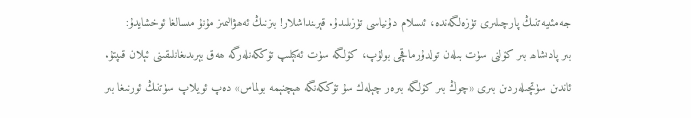جەمئىيەتنىڭ پارچىلىرى تۈزەلگەندە، ئىسلام دۇنياسى تۈزىلىدۇ. قېرىنداشلار! بىزنىڭ ئەھۋالىمىز مۇنۇ مىسالغا ئوخشايدۇ:
بىر پادىشاھ بىر كۆلنى سۈت بىلەن تولدۇرماقچى بولۇپ، كۆلگە سۈت ئەكېلىپ تۆككەنلەرگە ھەق بېرىدىغانلىقىنى ئېلان قىپتۇ. ئاندىن سۈتچىلەردىن بىرى «چوڭ بىر كۆلگە بىرەر چېلەك سۇ تۆككەنگە ھېچنېمە بولماس» دەپ ئويلاپ سۈتنىڭ ئورنىغا بىر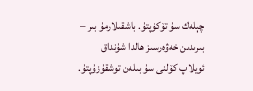چېلەك سۇ تۆكۈپتۇ. باشقىلارمۇ بىر – بىرىدىن خەۋەرسىز ھالدا شۇنداق ئويلاپ كۆلنى سۇ بىلەن توشقۇزۇپتۇ.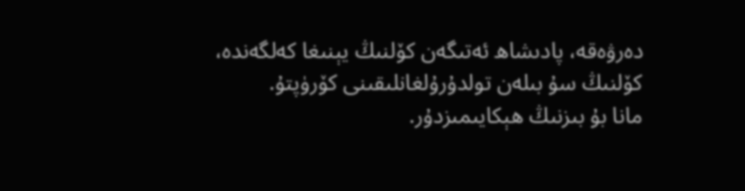دەرۋەقە، پادىشاھ ئەتىگەن كۆلنىڭ يېنىغا كەلگەندە، كۆلنىڭ سۇ بىلەن تولدۇرۇلغانلىقىنى كۆرۈپتۇ.
مانا بۇ بىزنىڭ ھېكايىمىزدۇر.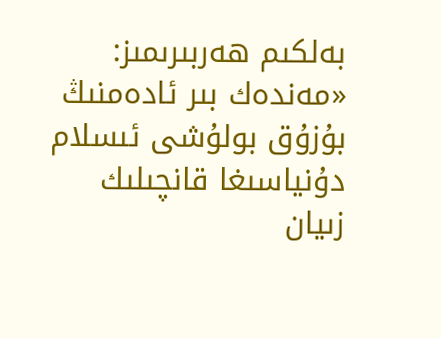بەلكىم ھەربىرىمىز: «مەندەك بىر ئادەمنىڭ بۇزۇق بولۇشى ئىسلام دۇنياسىغا قانچىلىك زىيان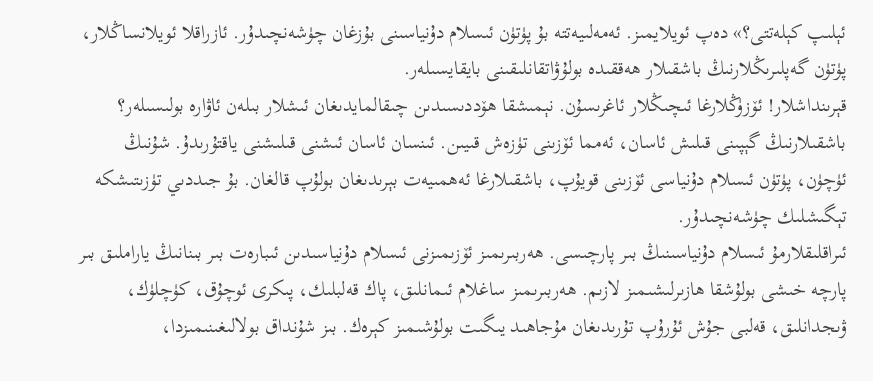ئېلىپ كېلەتتى؟» دەپ ئويلايمىز. ئەمەلىيەتتە بۇ پۈتۈن ئىسلام دۇنياسىنى بۇزغان چۈشەنچىدۇر. ئازراقلا ئويلانساڭلار، پۈتۈن گەپلىرىڭلارنىڭ باشقىلار ھەققىدە بولۇۋاتقانلىقىنى بايقايسىلەر.
قېرىنداشلار! ئۆزۈڭلارغا ئىچىڭلار ئاغرىسۇن. نېمىشقا ھۆددىسىدىن چىقالمايدىغان ئىشلار بىلەن ئاۋارە بولىسىلەر؟ باشقىلارنىڭ گېپىنى قىلىش ئاسان، ئەمما ئۆزىنى تۈزەش قىيىن. ئىنسان ئاسان ئىشنى قىلىشنى ياقتۇرىدۇ. شۇنىڭ ئۈچۈن، پۈتۈن ئىسلام دۇنياسى ئۆزىنى قويۇپ، باشقىلارغا ئەھمىيەت بېرىدىغان بولۇپ قالغان. بۇ جىددىي تۈزىتىشكە تېگىشلىك چۈشەنچىدۇر.
ئىراقلىقلارمۇ ئىسلام دۇنياسىنىڭ بىر پارچىسى. ھەربىرىمىز ئۆزىمىزنى ئىسلام دۇنياسىدىن ئىبارەت بىر بىنانىڭ ياراملىق بىر پارچە خىشى بولۇشقا ھازىرلىشىمىز لازىم. ھەربىرىمىز ساغلام ئىمانلىق، پاك قەلبلىك، پىكرى ئوچۇق، كۈچلۈك، ۋىجدانلىق، قەلبى جۇش ئۇرۇپ تۇرىدىغان مۇجاھىد يىگىت بولۇشىمىز كېرەك. بىز شۇنداق بولالىغىنىمىزدا،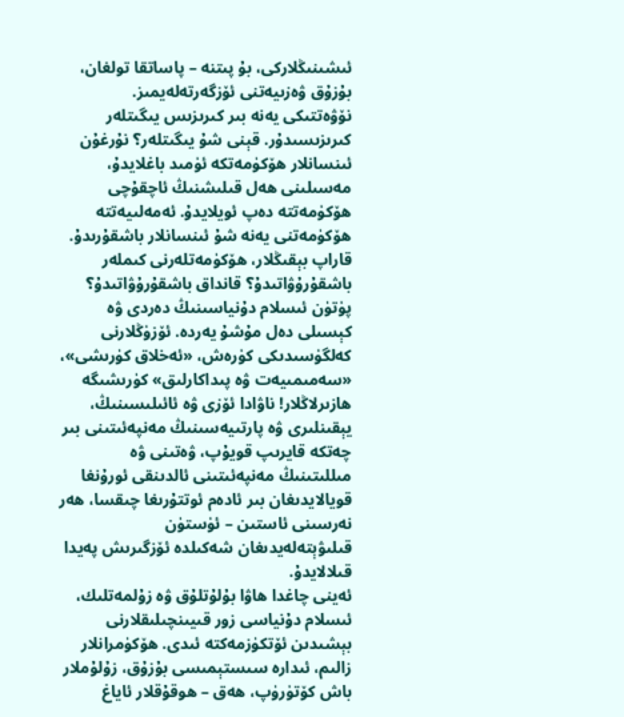ئىشىنىڭلاركى، بۇ پىتنە – پاساتقا تولغان، بۇزۇق ۋەزىيەتنى ئۆزگەرتەلەيمىز.
نۆۋەتتىكى يەنە بىر كىرىزىس يىگىتلەر كىرىزىسىدۇر. قېنى شۇ يىگىتلەر؟ نۇرغۇن ئىنسانلار ھۆكۈمەتكە ئۈمىد باغلايدۇ، مەسىلىنى ھەل قىلىشنىڭ ئاچقۇچى ھۆكۈمەتتە دەپ ئويلايدۇ. ئەمەلىيەتتە ھۆكۈمەتنى يەنە شۇ ئىنسانلار باشقۇرىدۇ. قاراپ بېقىڭلار، ھۆكۈمەتلەرنى كىملەر باشقۇرۇۋاتىدۇ؟ قانداق باشقۇرۇۋاتىدۇ؟ پۈتۈن ئىسلام دۇنياسىنىڭ دەردى ۋە كېسىلى دەل مۇشۇ يەردە. ئۆزۈڭلارنى كەلگۈسىدىكى كۈرەش، «ئەخلاق كۈرىشى»، «سەمىمىيەت ۋە پىداكارلىق» كۈرىشىگە ھازىرلاڭلار! ناۋادا ئۆزى ۋە ئائىلىسىنىڭ، يېقىنلىرى ۋە پارتىيەسىنىڭ مەنپەئىتىنى بىر چەتكە قايرىپ قويۇپ، ۋەتىنى ۋە مىللىتىنىڭ مەنپەئىتىنى ئالدىنقى ئورۇنغا قويالايدىغان بىر ئادەم ئوتتۇرىغا چىقسا، ھەر نەرسىنى ئاستىن – ئۈستۈن قىلىۋېتەلەيدىغان شەكىلدە ئۆزگىرىش پەيدا قىلالايدۇ.
ئەينى چاغدا ھاۋا بۇلۇتلۇق ۋە زۇلمەتلىك، ئىسلام دۇنياسى زور قىيىنچىلىقلارنى بېشىدىن ئۆتكۈزمەكتە ئىدى. ھۆكۈمرانلار زالىم، ئىدارە سىستېمىسى بۇزۇق، زۇلۇملار باش كۆتۈرۈپ، ھەق – ھوقۇقلار ئاياغ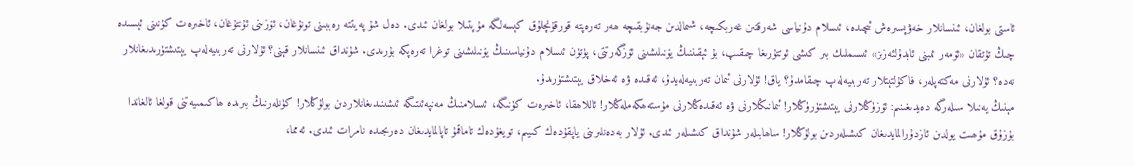ئاستى بولغان، ئىنسانلار خەۋپسىرەش ئىچىدە، ئىسلام دۇنياسى شەرقتىن غەربكىچە، شىمالدىن جەنۇبقىچە ھەر تەرەپتە قورقۇنچلۇق كېسەلگە مۇپتىلا بولغان ئىدى. دەل شۇ پەيتتە رەببىنى تونۇغان، ئۆزىنى ئۇنتۇغان، ئاخىرەت كۈنىنى ئېسىدە چىڭ تۇتقان «ئۆمەر ئىبنى ئابدۇلئەزىز» ئىسىملىك بىر كىشى ئوتتۇرىغا چىقىپ، بۇ ئېقىننىڭ يۆنىلىشىنى ئۆزگەرتتى، پۈتۈن ئىسلام دۇنياسىنىڭ يۆنىلىشىنى توغرا تەرەپكە بۇرىدى. شۇنداق ئىنسانلار قېنى؟ ئۇلارنى تەربىيەلەپ يېتىشتۈرىدىغانلار نەدە؟ ئۇلارنى مەكتەپلەر، فاكۇلتېتلار تەربىيەلەپ چىقامدۇ؟ ياق! ئۇلارنى ئىمان تەربىيەلەيدۇ، ئەقىدە ۋە ئەخلاق يېتىشتۈرىدۇ.
مېنىڭ يەنىلا سىلەرگە دەيدىغىنىم: ئۆزۈڭلارنى يېتىشتۈرۈڭلار! ئىمانىڭلارنى ۋە ئەقىدەڭلارنى مۇستەھكەملەڭلار! ئاللاھقا، ئاخىرەت كۈنىگە، ئىسلامنىڭ مەنپەئىتىگە ئىشىنىدىغانلاردىن بولۇڭلار! كۈنلەرنىڭ بىرىدە ھاكىمىيەتنى قولغا ئالغاندا بۇزۇق مۇھىت يولدىن ئازدۇرالمايدىغان كىشىلەردىن بولۇڭلار! ساھابىلەر شۇنداق كىشىلەر ئىدى. ئۇلار بەدەنلىرىنى ياپقۇدەك كىيىم، تويغۇدەك تاماقمۇ تاپالمايدىغان دەرىجىدە نامرات ئىدى. ئەمما،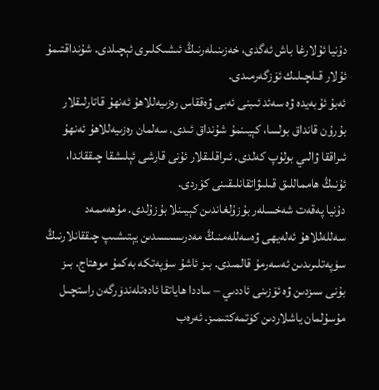دۇنيا ئۇلارغا باش ئەگدى، خەزىنىلەرنىڭ ئىشىكلىرى ئېچىلدى. شۇنداقتىمۇ ئۇلار قىلچىلىك ئۆزگەرمىدى.
ئەبۇ ئۇبەيدە ۋە سەئد ئىبنى ئەبى ۋەققاس رەزىيەللاھۇ ئەنھۇ قاتارلىقلار بۇرۇن قانداق بولسا، كېيىنمۇ شۇنداق ئىدى. سەلمان رەزىيەللاھۇ ئەنھۇ ئىراققا ۋالىي بولۇپ كەلدى. ئىراقلىقلار ئۇنى قارشى ئېلىشقا چىققاندا، ئۇنىڭ ھامماللىق قىلىۋاتقانلىقىنى كۆردى.
دۇنيا پەقەت شەخسلەر بۇزۇلغاندىن كېيىنلا بۇزۇلدى. مۇھەممەد سەللەللاھۇ ئەلەيھى ۋەسەللەمنىڭ مەدرىسىسىدىن يېتىشىپ چىققانلارنىڭ سۈپەتلىرىدىن ئەسەرمۇ قالمىدى. بىز ئاشۇ سۈپەتكە بەكمۇ موھتاج. بىز بۇنى سىزدىن ۋە ئۆزىنى ئاددىي – ساددا ھاياتقا ئادەتلەندۈرگەن راستچىل مۇسۇلمان ياشلاردىن كۈتمەكتىمىز. ئەرەب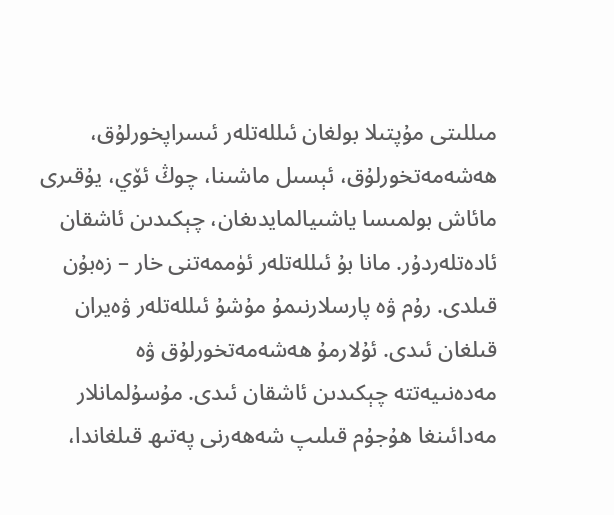مىللىتى مۇپتىلا بولغان ئىللەتلەر ئىسراپخورلۇق، ھەشەمەتخورلۇق، ئېسىل ماشىنا، چوڭ ئۆي، يۇقىرى مائاش بولمىسا ياشىيالمايدىغان، چېكىدىن ئاشقان ئادەتلەردۇر. مانا بۇ ئىللەتلەر ئۈممەتنى خار – زەبۇن قىلدى. رۇم ۋە پارسلارنىمۇ مۇشۇ ئىللەتلەر ۋەيران قىلغان ئىدى. ئۇلارمۇ ھەشەمەتخورلۇق ۋە مەدەنىيەتتە چېكىدىن ئاشقان ئىدى. مۇسۇلمانلار مەدائىنغا ھۇجۇم قىلىپ شەھەرنى پەتىھ قىلغاندا،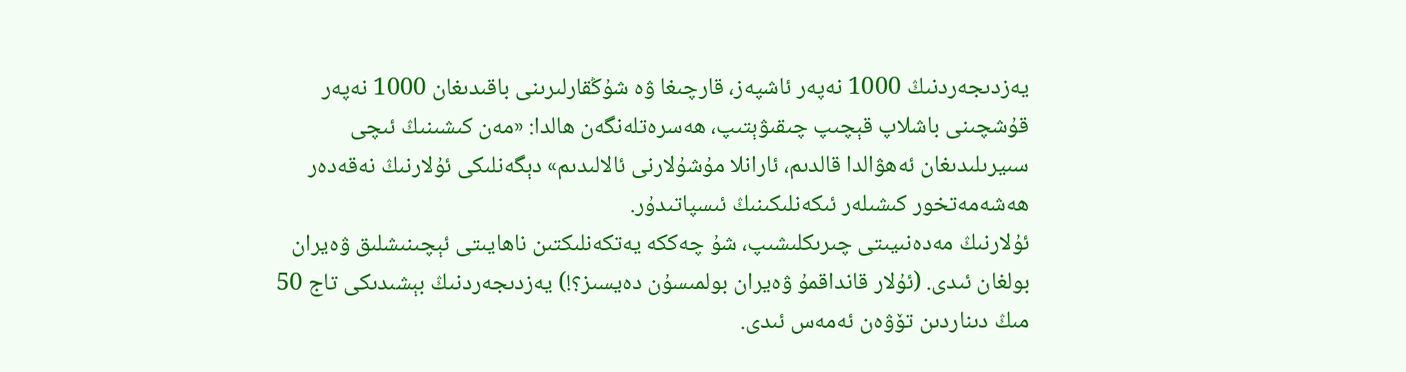يەزدىجەردنىڭ 1000 نەپەر ئاشپەز، قارچىغا ۋە شۇڭقارلىرىنى باقىدىغان 1000 نەپەر قۇشچىنى باشلاپ قېچىپ چىقىۋېتىپ، ھەسرەتلەنگەن ھالدا: «مەن كىشىنىڭ ئىچى سىيرىلىدىغان ئەھۋالدا قالدىم، ئارانلا مۇشۇلارنى ئالالىدىم» دېگەنلىكى ئۇلارنىڭ نەقەدەر ھەشەمەتخور كىشىلەر ئىكەنلىكىنىڭ ئىسپاتىدۇر.
ئۇلارنىڭ مەدەنىيىتى چىرىكلىشىپ، شۇ چەككە يەتكەنلىكتىن ناھايىتى ئېچىنىشلىق ۋەيران بولغان ئىدى. (ئۇلار قانداقمۇ ۋەيران بولمىسۇن دەيسىز؟!) يەزدىجەردنىڭ بېشىدىكى تاج 50 مىڭ دىناردىن تۆۋەن ئەمەس ئىدى.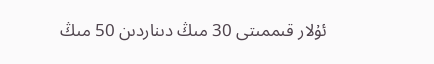ئۇلار قىممىتى 30 مىڭ دىناردىن 50 مىڭ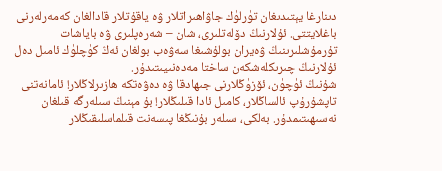دىنارغا يېتىدىغان تۈرلۈك جاۋاھىراتلار ۋە ياقۇتلار قادالغان كەمەرلەرنى باغلايتتى. ئۇلارنىڭ دۆلەتلىرى، شان – شەرەپلىرى ۋە باياشات تۇرمۇشلىرىنىڭ ۋەيران بولۇشىغا سەۋەب بولغان ئەڭ كۈچلۈك ئامىل دەل ئۇلارنىڭ چىرىكلەشكەن ساختا مەدەنىيىتىدۇر.
شۇنىڭ ئۈچۈن، ئۆزۈڭلارنى جىھادقا ۋە دەۋەتكە ھازىرلاڭلار! ئامانەتنى تاپشۇرۇپ ئالساڭلار، كامىل ئادا قىلىڭلار! بۇ مېنىڭ سىلەرگە قىلغان نەسىھىتىمدۇر. بەلكى، سىلەر بۇنىڭغا پىسەنت قىلماسلىقىڭلار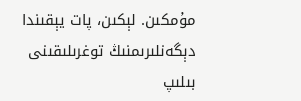مۇمكىن. لېكىن، پات يېقىندا دېگەنلىرىمنىڭ توغرىلىقىنى بىلىپ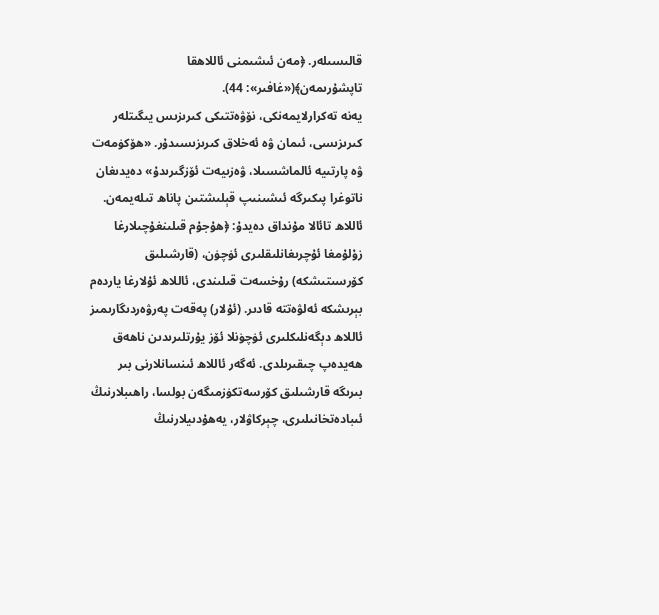قالىسىلەر. ﴿مەن ئىشىمنى ئاللاھقا تاپشۇرىمەن﴾(«غافىر»: 44).
يەنە تەكرارلايمەنكى، نۆۋەتتىكى كىرىزىس يىگىتلەر كىرىزىسى، ئىمان ۋە ئەخلاق كىرىزىسىدۇر. «ھۆكۈمەت ۋە پارتىيە ئالماشسىلا، ۋەزىيەت ئۆزگىرىدۇ» دەيدىغان ناتوغرا پىكىرگە ئىشىنىپ قېلىشتىن پاناھ تىلەيمەن.
ئاللاھ تائالا مۇنداق دەيدۇ: ﴿ھۇجۇم قىلىنغۇچىلارغا زۇلۇمغا ئۇچرىغانلىقلىرى ئۈچۈن، (قارشىلىق كۆرسىتىشكە) رۇخسەت قىلىندى، ئاللاھ ئۇلارغا ياردەم بېرىشكە ئەلۋەتتە قادىر. (ئۇلار) پەقەت پەرۋەردىگارىمىز ئاللاھ دېگەنلىكلىرى ئۈچۈنلا ئۆز يۇرتلىرىدىن ناھەق ھەيدەپ چىقىرىلدى. ئەگەر ئاللاھ ئىنسانلارنى بىر بىرىگە قارشىلىق كۆرسەتكۈزمىگەن بولسا، راھىبلارنىڭ ئىبادەتخانىلىرى، چېركاۋلار، يەھۇدىيلارنىڭ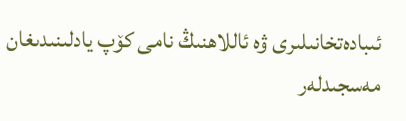ئىبادەتخانىلىرى ۋە ئاللاھنىڭ نامى كۆپ يادلىنىدىغان مەسجىدلەر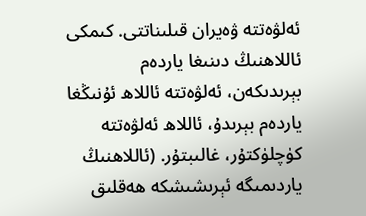ئەلۋەتتە ۋەيران قىلىناتتى. كىمكى ئاللاھنىڭ دىنىغا ياردەم بېرىدىكەن، ئەلۋەتتە ئاللاھ ئۇنىڭغا ياردەم بېرىدۇ، ئاللاھ ئەلۋەتتە كۈچلۈكتۇر، غالىبتۇر. (ئاللاھنىڭ ياردىمىگە ئېرىشىشكە ھەقلىق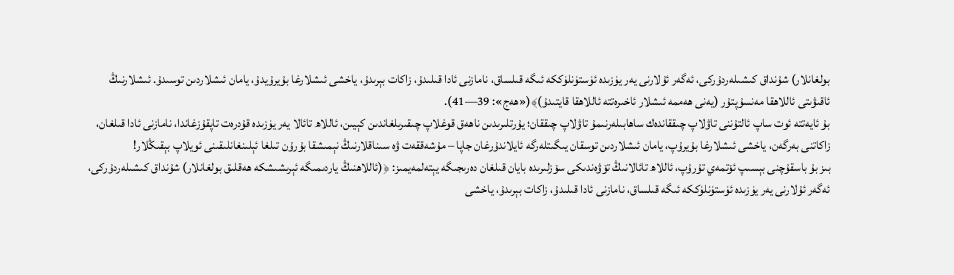بولغانلار) شۇنداق كىشىلەردۇركى، ئەگەر ئۇلارنى يەر يۈزىدە ئۈستۈنلۈككە ئىگە قىلساق، نامازنى ئادا قىلىدۇ، زاكات بېرىدۇ، ياخشى ئىشلارغا بۇيرۇيدۇ، يامان ئىشلاردىن توسىدۇ. ئىشلارنىڭ ئاقىۋىتى ئاللاھقا مەنسۇپتۇر (يەنى ھەممە ئىشلار ئاخىرەتتە ئاللاھقا قايتىدۇ)﴾(«ھەج»: 39—41).
بۇ ئايەتتە ئوت ساپ ئالتۇننى تاۋلاپ چىققاندەك ساھابىلەرنىمۇ تاۋلاپ چىققان؛ يۇرتلىرىدىن ناھەق قوغلاپ چىقىرىلغاندىن كېيىن، ئاللاھ تائالا يەر يۈزىدە قۇدرەت تاپقۇزغاندا، نامازنى ئادا قىلغان، زاكاتنى بەرگەن، ياخشى ئىشلارغا بۇيرۇپ، يامان ئىشلاردىن توسقان يىگىتلەرگە ئايلاندۇرغان جاپا – مۇشەققەت ۋە سىناقلارنىڭ نېمىشقا بۇرۇن تىلغا ئېلىنغانلىقىنى ئويلاپ بېقىڭلار!
بىز بۇ باسقۇچنى بېسىپ ئۆتمەي تۇرۇپ، ئاللاھ تائالانىڭ تۆۋەندىكى سۆزلىرىدە بايان قىلغان دەرىجىگە يېتەلمەيمىز: ﴿(ئاللاھنىڭ ياردىمىگە ئېرىشىشكە ھەقلىق بولغانلار) شۇنداق كىشىلەردۇركى، ئەگەر ئۇلارنى يەر يۈزىدە ئۈستۈنلۈككە ئىگە قىلساق، نامازنى ئادا قىلىدۇ، زاكات بېرىدۇ، ياخشى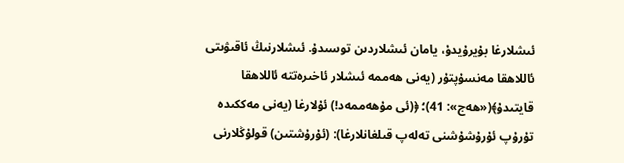ئىشلارغا بۇيرۇيدۇ، يامان ئىشلاردىن توسىدۇ. ئىشلارنىڭ ئاقىۋىتى ئاللاھقا مەنسۇپتۇر (يەنى ھەممە ئىشلار ئاخىرەتتە ئاللاھقا قايتىدۇ﴾(«ھەج»: 41)؛ ﴿(ئى مۇھەممەد!) ئۇلارغا (يەنى مەككىدە تۇرۇپ ئۇرۇشۇشنى تەلەپ قىلغانلارغا): (ئۇرۇشتىن) قولۇڭلارنى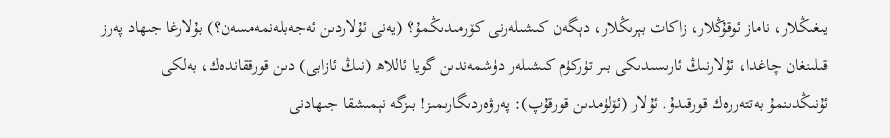يىغىڭلار، ناماز ئوقۇڭلار، زاكات بېرىڭلار، دېگەن كىشىلەرنى كۆرمىدىڭمۇ؟ (يەنى ئۇلاردىن ئەجەبلەنمەمسەن؟) بۇلارغا جىھاد پەرز قىلىنغان چاغدا، ئۇلارنىڭ ئارىسىدىكى بىر تۈركۈم كىشىلەر دۈشمەندىن گويا ئاللاھ (نىڭ ئازابى) دىن قورققاندەك، بەلكى ئۇنىڭدىنمۇ بەتتەررەك قورقىدۇ. ئۇلار (ئۆلۈمدىن قورقۇپ): پەرۋەردىگارىمىز! بىزگە نېمىشقا جىھادنى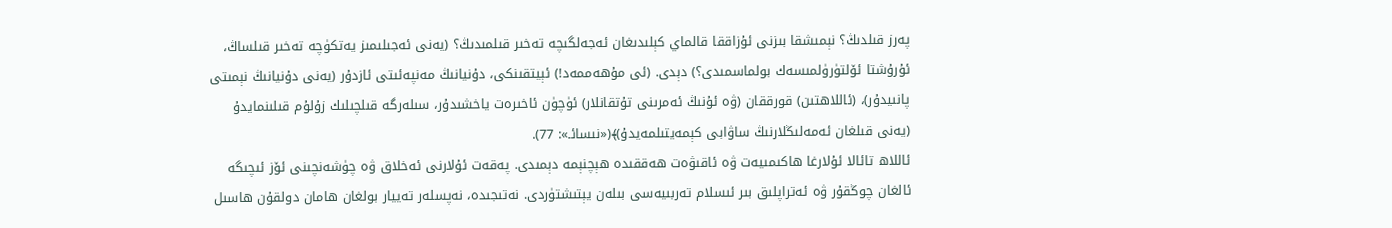پەرز قىلدىڭ؟ نېمىشقا بىزنى ئۇزاققا قالماي كېلىدىغان ئەجەلگىچە تەخىر قىلمىدىڭ؟ (يەنى ئەجىلىمىز يەتكۈچە تەخىر قىلساڭ، ئۇرۇشتا ئۆلتۈرۈلمىسەك بولماسمىدى؟) دېدى. (ئى مۇھەممەد!) ئېيتقىنكى، دۇنيانىڭ مەنپەئىتى ئازدۇر (يەنى دۇنيانىڭ نېمىتى پانىيدۇر)، (ئاللاھتىن) قورققان (ۋە ئۇنىڭ ئەمرىنى تۇتقانلار) ئۈچۈن ئاخىرەت ياخشىدۇر، سىلەرگە قىلچىلىك زۇلۇم قىلىنمايدۇ (يەنى قىلغان ئەمەلىڭلارنىڭ ساۋابى كېمەيتىلمەيدۇ)﴾(«نىسائـ»: 77).
ئاللاھ تائالا ئۇلارغا ھاكىمىيەت ۋە ئاقىۋەت ھەققىدە ھېچنېمە دېمىدى. پەقەت ئۇلارنى ئەخلاق ۋە چۈشەنچىنى ئۆز ئىچىگە ئالغان چوڭقۇر ۋە ئەتراپلىق بىر ئىسلام تەربىيەسى بىلەن يېتىشتۈردى. نەتىجىدە، نەپسلەر تەييار بولغان ھامان دولقۇن ھاسىل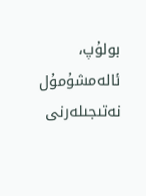بولۇپ، ئالەمشۇمۇل نەتىجىلەرنى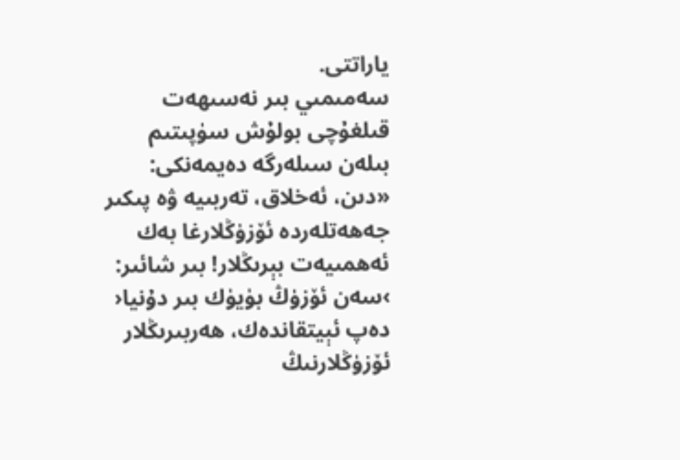ياراتتى.
سەمىمىي بىر نەسىھەت قىلغۇچى بولۇش سۈپىتىم بىلەن سىلەرگە دەيمەنكى: «دىن، ئەخلاق، تەربىيە ۋە پىكىر جەھەتلەردە ئۆزۈڭلارغا بەك ئەھمىيەت بېرىڭلار! بىر شائىر: ›سەن ئۆزۈڭ بۈيۈك بىر دۇنيا‹ دەپ ئېيتقاندەك، ھەربىرىڭلار ئۆزۈڭلارنىڭ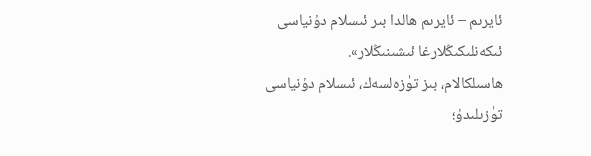ئايرىم – ئايرىم ھالدا بىر ئىسلام دۇنياسى ئىكەنلىكىڭلارغا ئىشىنىڭلار».
ھاسىلكالام، بىز تۈزەلسەك، ئىسلام دۇنياسى تۈزىلىدۇ؛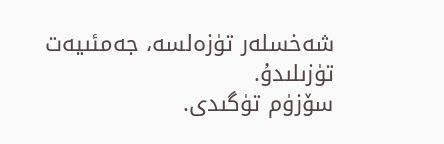شەخسلەر تۈزەلسە، جەمئىيەت تۈزىلىدۇ.
سۆزۈم تۈگىدى.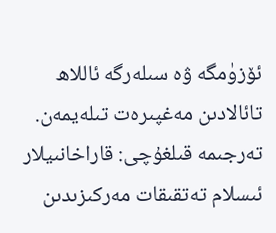ئۆزۈمگە ۋە سىلەرگە ئاللاھ تائالادىن مەغپىرەت تىلەيمەن.
تەرجىمە قىلغۇچى: قاراخانىيلار ئىسلام تەتقىقات مەركىزىدىن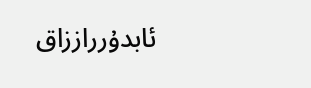ئابدۇرراززاق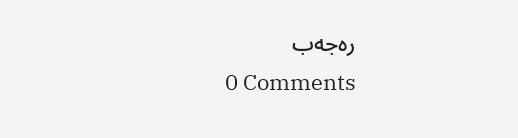رەجەب
0 Comments